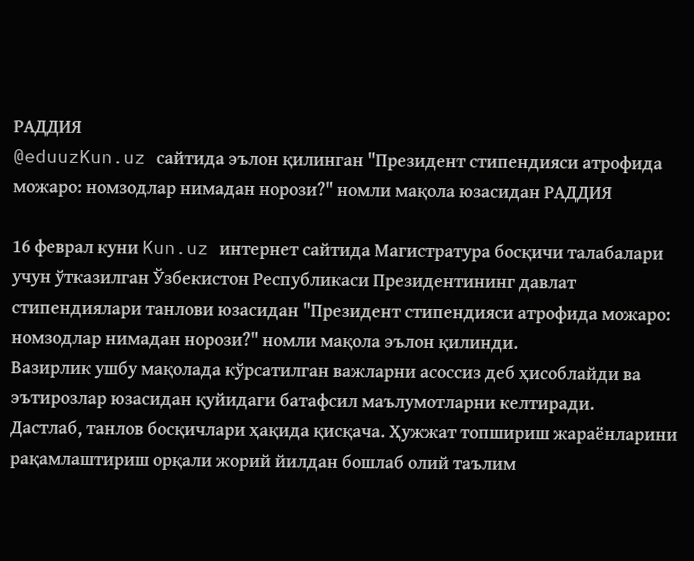РАДДИЯ
@eduuzKun.uz сайтида эълон қилинган "Президент стипендияси атрофида можаро: номзодлар нимадан норози?" номли мақола юзасидан РАДДИЯ

16 феврал куни Kun.uz интернет сайтида Магистратура босқичи талабалари учун ўтказилган Ўзбекистон Республикаси Президентининг давлат стипендиялари танлови юзасидан "Президент стипендияси атрофида можаро: номзодлар нимадан норози?" номли мақола эълон қилинди.
Вазирлик ушбу мақолада кўрсатилган важларни асоссиз деб ҳисоблайди ва эътирозлар юзасидан қуйидаги батафсил маълумотларни келтиради.
Дастлаб, танлов босқичлари ҳақида қисқача. Ҳужжат топшириш жараёнларини рақамлаштириш орқали жорий йилдан бошлаб олий таълим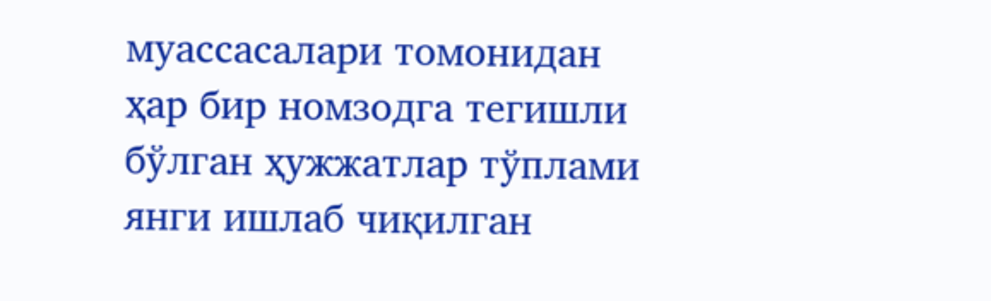муассасалари томонидан ҳар бир номзодга тегишли бўлган ҳужжатлар тўплами янги ишлаб чиқилган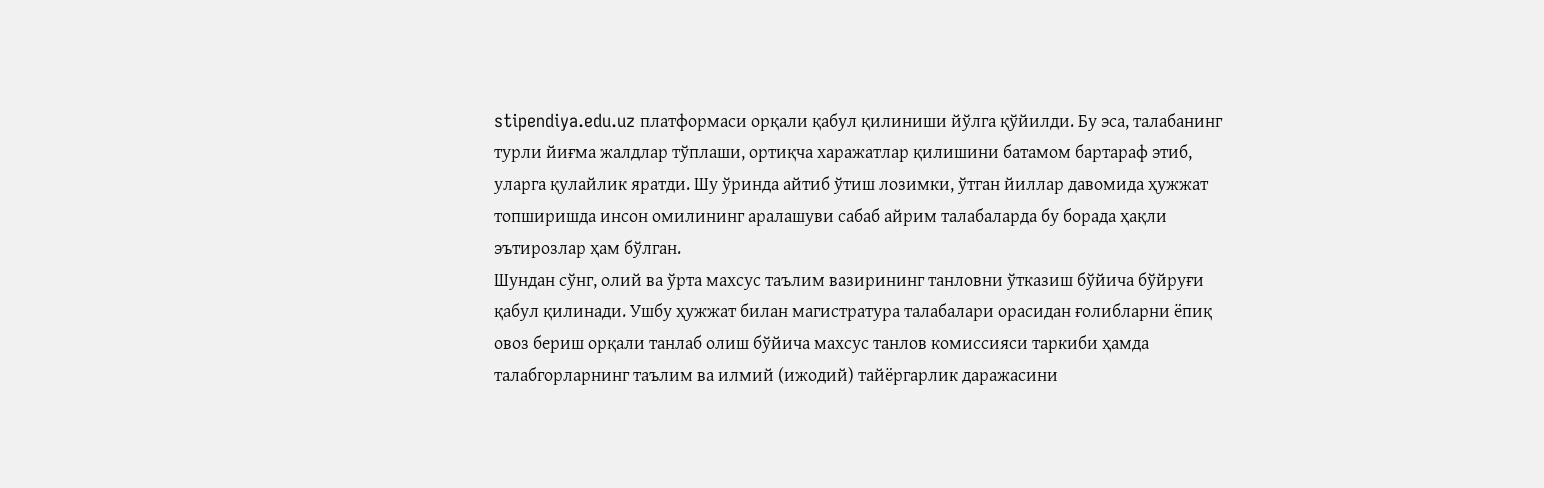stipendiya.edu.uz платформаси орқали қабул қилиниши йўлга қўйилди. Бу эса, талабанинг турли йиғма жалдлар тўплаши, ортиқча харажатлар қилишини батамом бартараф этиб, уларга қулайлик яратди. Шу ўринда айтиб ўтиш лозимки, ўтган йиллар давомида ҳужжат топширишда инсон омилининг аралашуви сабаб айрим талабаларда бу борада ҳақли эътирозлар ҳам бўлган.
Шундан сўнг, олий ва ўрта махсус таълим вазирининг танловни ўтказиш бўйича бўйруғи қабул қилинади. Ушбу ҳужжат билан магистратура талабалари орасидан ғолибларни ёпиқ овоз бериш орқали танлаб олиш бўйича махсус танлов комиссияси таркиби ҳамда талабгорларнинг таълим ва илмий (ижодий) тайёргарлик даражасини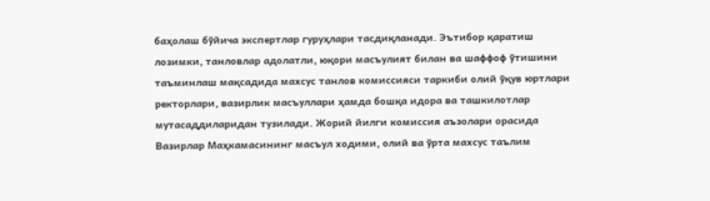баҳолаш бўйича экспертлар гуруҳлари тасдиқланади. Эътибор қаратиш лозимки, танловлар адолатли, юқори масъулият билан ва шаффоф ўтишини таъминлаш мақсадида махсус танлов комиссияси таркиби олий ўқув юртлари ректорлари, вазирлик масъуллари ҳамда бошқа идора ва ташкилотлар мутасаддиларидан тузилади. Жорий йилги комиссия аъзолари орасида Вазирлар Маҳкамасининг масъул ходими, олий ва ўрта махсус таълим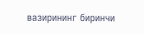вазирининг биринчи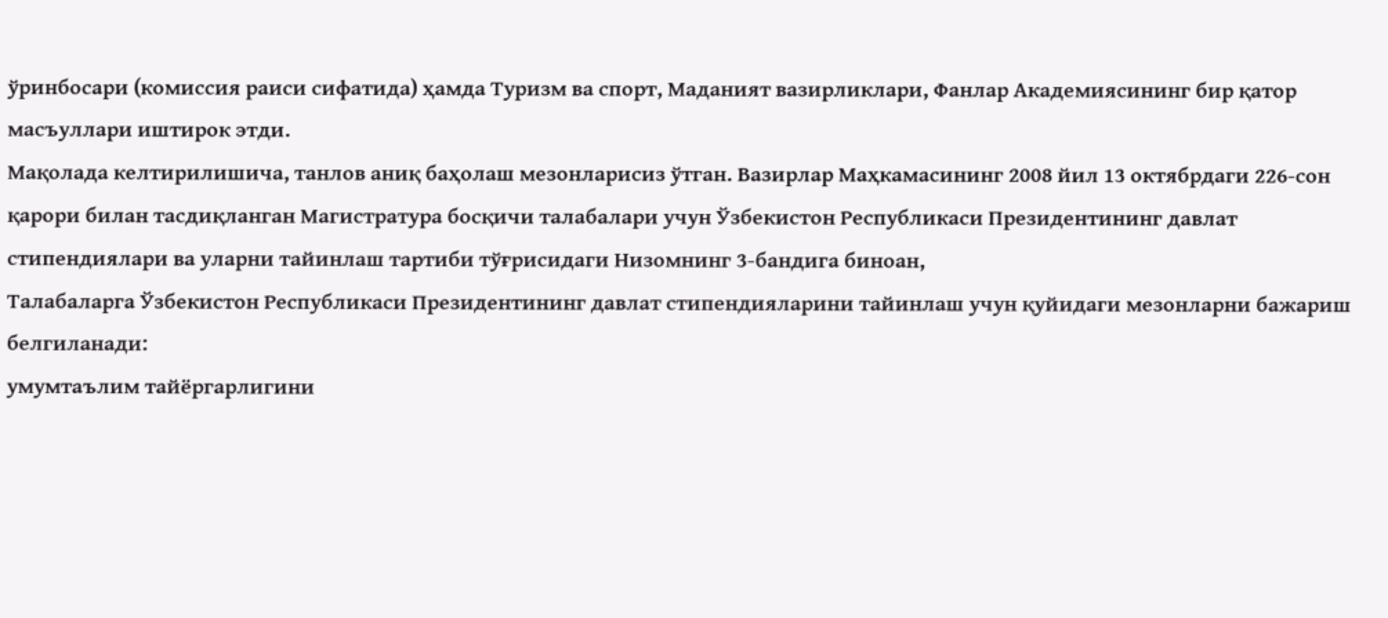ўринбосари (комиссия раиси сифатида) ҳамда Туризм ва спорт, Маданият вазирликлари, Фанлар Академиясининг бир қатор масъуллари иштирок этди.
Мақолада келтирилишича, танлов аниқ баҳолаш мезонларисиз ўтган. Вазирлар Маҳкамасининг 2008 йил 13 октябрдаги 226-сон қарори билан тасдиқланган Магистратура босқичи талабалари учун Ўзбекистон Республикаси Президентининг давлат стипендиялари ва уларни тайинлаш тартиби тўғрисидаги Низомнинг 3-бандига биноан,
Талабаларга Ўзбекистон Республикаси Президентининг давлат стипендияларини тайинлаш учун қуйидаги мезонларни бажариш белгиланади:
умумтаълим тайёргарлигини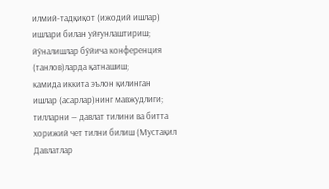илмий-тадқиқот (ижодий ишлар) ишлари билан уйғунлаштириш;
йўналишлар бўйича конференция (танлов)ларда қатнашиш;
камида иккита эълон қилинган ишлар (асарлар)нинг мавжудлиги;
тилларни — давлат тилини ва битта хорижий чет тилни билиш (Мустақил Давлатлар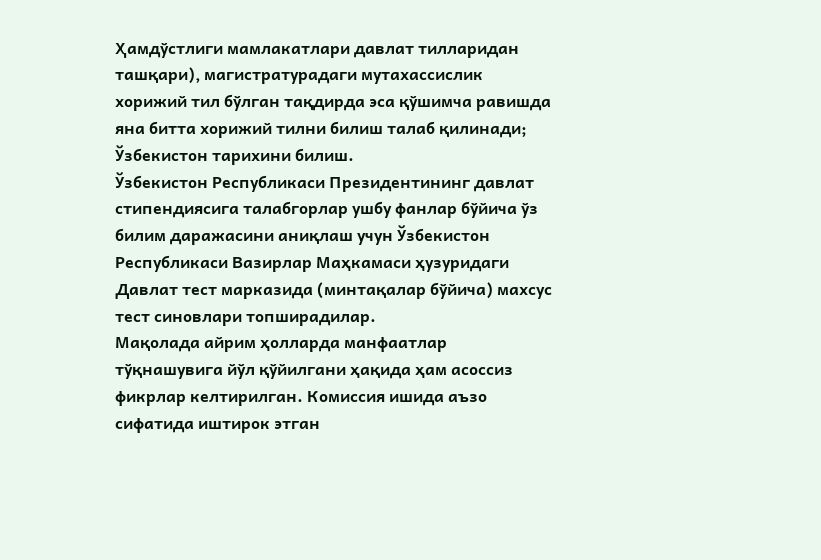Ҳамдўстлиги мамлакатлари давлат тилларидан ташқари), магистратурадаги мутахассислик хорижий тил бўлган тақдирда эса қўшимча равишда яна битта хорижий тилни билиш талаб қилинади;
Ўзбекистон тарихини билиш.
Ўзбекистон Республикаси Президентининг давлат стипендиясига талабгорлар ушбу фанлар бўйича ўз билим даражасини аниқлаш учун Ўзбекистон Республикаси Вазирлар Маҳкамаси ҳузуридаги Давлат тест марказида (минтақалар бўйича) махсус тест синовлари топширадилар.
Мақолада айрим ҳолларда манфаатлар тўқнашувига йўл қўйилгани ҳақида ҳам асоссиз фикрлар келтирилган. Комиссия ишида аъзо сифатида иштирок этган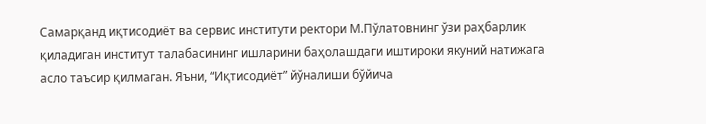Самарқанд иқтисодиёт ва сервис институти ректори М.Пўлатовнинг ўзи раҳбарлик қиладиган институт талабасининг ишларини баҳолашдаги иштироки якуний натижага асло таъсир қилмаган. Яъни, “Иқтисодиёт” йўналиши бўйича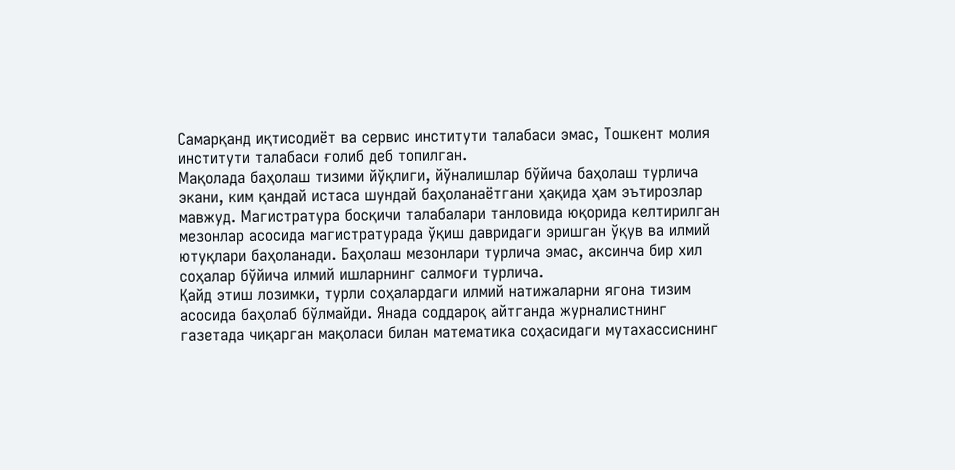Самарқанд иқтисодиёт ва сервис институти талабаси эмас, Тошкент молия институти талабаси ғолиб деб топилган.
Мақолада баҳолаш тизими йўқлиги, йўналишлар бўйича баҳолаш турлича экани, ким қандай истаса шундай баҳоланаётгани ҳақида ҳам эътирозлар мавжуд. Магистратура босқичи талабалари танловида юқорида келтирилган мезонлар асосида магистратурада ўқиш давридаги эришган ўқув ва илмий ютуқлари баҳоланади. Баҳолаш мезонлари турлича эмас, аксинча бир хил соҳалар бўйича илмий ишларнинг салмоғи турлича.
Қайд этиш лозимки, турли соҳалардаги илмий натижаларни ягона тизим асосида баҳолаб бўлмайди. Янада соддароқ айтганда журналистнинг газетада чиқарган мақоласи билан математика соҳасидаги мутахассиснинг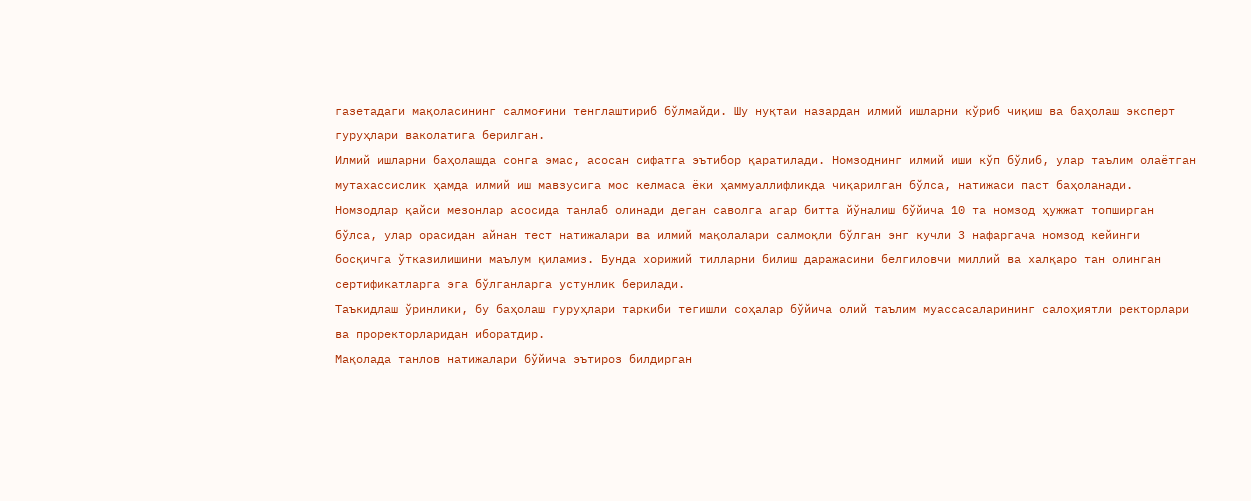газетадаги мақоласининг салмоғини тенглаштириб бўлмайди. Шу нуқтаи назардан илмий ишларни кўриб чиқиш ва баҳолаш эксперт гуруҳлари ваколатига берилган.
Илмий ишларни баҳолашда сонга эмас, асосан сифатга эътибор қаратилади. Номзоднинг илмий иши кўп бўлиб, улар таълим олаётган мутахассислик ҳамда илмий иш мавзусига мос келмаса ёки ҳаммуаллифликда чиқарилган бўлса, натижаси паст баҳоланади.
Номзодлар қайси мезонлар асосида танлаб олинади деган саволга агар битта йўналиш бўйича 10 та номзод ҳужжат топширган бўлса, улар орасидан айнан тест натижалари ва илмий мақолалари салмоқли бўлган энг кучли 3 нафаргача номзод кейинги босқичга ўтказилишини маълум қиламиз. Бунда хорижий тилларни билиш даражасини белгиловчи миллий ва халқаро тан олинган сертификатларга эга бўлганларга устунлик берилади.
Таъкидлаш ўринлики, бу баҳолаш гуруҳлари таркиби тегишли соҳалар бўйича олий таълим муассасаларининг салоҳиятли ректорлари ва проректорларидан иборатдир.
Мақолада танлов натижалари бўйича эътироз билдирган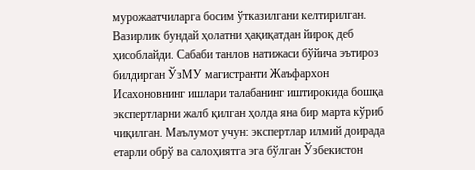мурожаатчиларга босим ўтказилгани келтирилган. Вазирлик бундай ҳолатни ҳақиқатдан йироқ деб ҳисоблайди. Сабаби танлов натижаси бўйича эътироз билдирган ЎзМУ магистранти Жаъфархон Исахоновнинг ишлари талабанинг иштирокида бошқа экспертларни жалб қилган ҳолда яна бир марта кўриб чиқилган. Маълумот учун: экспертлар илмий доирада етарли обрў ва салоҳиятга эга бўлган Ўзбекистон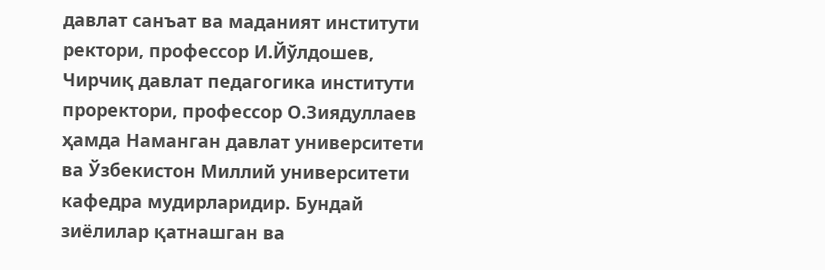давлат санъат ва маданият институти ректори, профессор И.Йўлдошев, Чирчиқ давлат педагогика институти проректори, профессор О.Зиядуллаев ҳамда Наманган давлат университети ва Ўзбекистон Миллий университети кафедра мудирларидир. Бундай зиёлилар қатнашган ва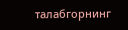талабгорнинг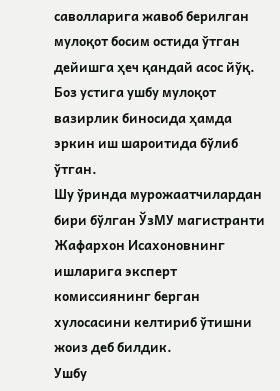саволларига жавоб берилган мулоқот босим остида ўтган дейишга ҳеч қандай асос йўқ. Боз устига ушбу мулоқот вазирлик биносида ҳамда эркин иш шароитида бўлиб ўтган.
Шу ўринда мурожаатчилардан бири бўлган ЎзМУ магистранти Жафархон Исахоновнинг ишларига эксперт комиссиянинг берган хулосасини келтириб ўтишни жоиз деб билдик.
Ушбу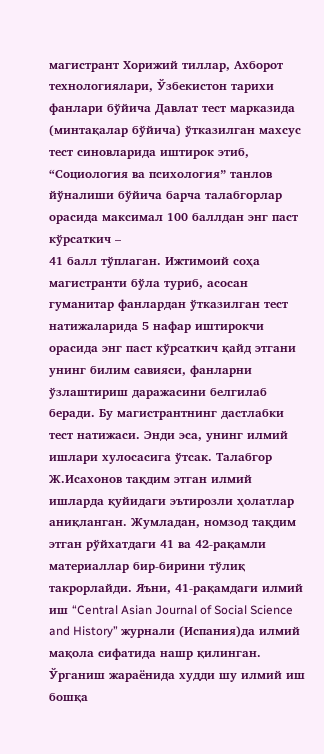магистрант Хорижий тиллар, Ахборот технологиялари, Ўзбекистон тарихи фанлари бўйича Давлат тест марказида (минтақалар бўйича) ўтказилган махсус тест синовларида иштирок этиб, “Социология ва психология” танлов йўналиши бўйича барча талабгорлар орасида максимал 100 баллдан энг паст кўрсаткич –
41 балл тўплаган. Ижтимоий соҳа магистранти бўла туриб, асосан гуманитар фанлардан ўтказилган тест натижаларида 5 нафар иштирокчи орасида энг паст кўрсаткич қайд этгани унинг билим савияси, фанларни ўзлаштириш даражасини белгилаб беради. Бу магистрантнинг дастлабки тест натижаси. Энди эса, унинг илмий ишлари хулосасига ўтсак. Талабгор Ж.Исахонов тақдим этган илмий ишларда қуйидаги эътирозли ҳолатлар аниқланган. Жумладан, номзод тақдим этган рўйхатдаги 41 ва 42-рақамли материаллар бир-бирини тўлиқ такрорлайди. Яъни, 41-рақамдаги илмий иш “Central Asian Journal of Social Science and History” журнали (Испания)да илмий мақола сифатида нашр қилинган. Ўрганиш жараёнида худди шу илмий иш бошқа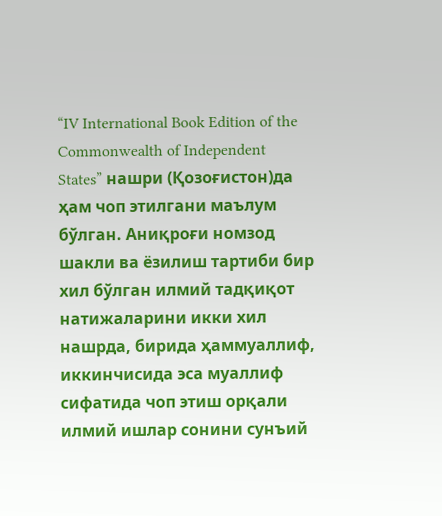“IV International Book Edition of the Commonwealth of Independent States” нашри (Қозоғистон)да ҳам чоп этилгани маълум бўлган. Аниқроғи номзод шакли ва ёзилиш тартиби бир хил бўлган илмий тадқиқот натижаларини икки хил нашрда, бирида ҳаммуаллиф, иккинчисида эса муаллиф сифатида чоп этиш орқали илмий ишлар сонини сунъий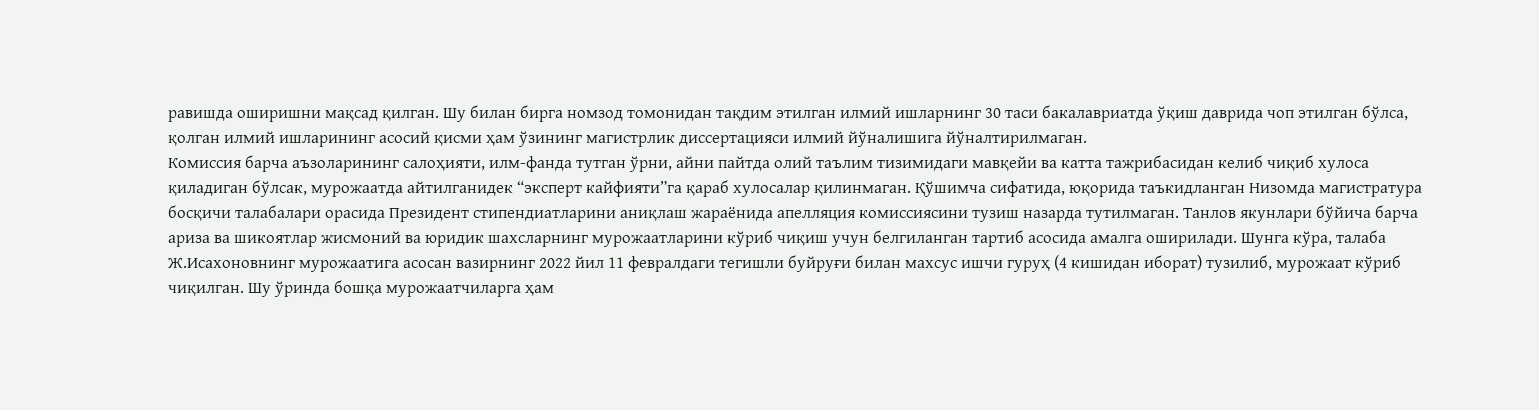равишда оширишни мақсад қилган. Шу билан бирга номзод томонидан тақдим этилган илмий ишларнинг 30 таси бакалавриатда ўқиш даврида чоп этилган бўлса, қолган илмий ишларининг асосий қисми ҳам ўзининг магистрлик диссертацияси илмий йўналишига йўналтирилмаган.
Комиссия барча аъзоларининг салоҳияти, илм-фанда тутган ўрни, айни пайтда олий таълим тизимидаги мавқейи ва катта тажрибасидан келиб чиқиб хулоса қиладиган бўлсак, мурожаатда айтилганидек “эксперт кайфияти”га қараб хулосалар қилинмаган. Қўшимча сифатида, юқорида таъкидланган Низомда магистратура босқичи талабалари орасида Президент стипендиатларини аниқлаш жараёнида апелляция комиссиясини тузиш назарда тутилмаган. Танлов якунлари бўйича барча ариза ва шикоятлар жисмоний ва юридик шахсларнинг мурожаатларини кўриб чиқиш учун белгиланган тартиб асосида амалга оширилади. Шунга кўра, талаба Ж.Исахоновнинг мурожаатига асосан вазирнинг 2022 йил 11 февралдаги тегишли буйруғи билан махсус ишчи гуруҳ (4 кишидан иборат) тузилиб, мурожаат кўриб чиқилган. Шу ўринда бошқа мурожаатчиларга ҳам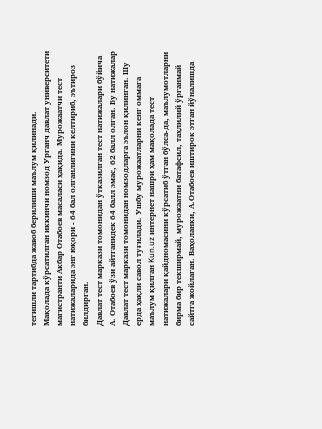тегишли тартибда жавоб берилиши маълум қилинади.
Мақолада кўрсатилган иккинчи номзод Урганч давлат университети магистранти Акбар Отабоев масаласи ҳақида. Мурожаатчи тест натижаларида энг юқори - 64 бал олганлигини келтириб, эътироз билдирган.
Давлат тест маркази томонидан ўтказилган тест натижалари бўйича А. Отабоев ўзи айтганидек 64 балл эмас, 62 балл олган. Бу натижалар Давлат тест маркази томонидан номзодларга эълон қилинган. Шу ерда ҳақли савол туғилади. Ушбу мурожаатларни кенг оммага маълум қилган Kun.uz интернет нашри ҳам мақолада тест натижалари қайдномасини кўрсатиб ўтган бўлса-да, маълумотларни бирма бир текширмай, мурожаатни батафсил, таҳлилий ўрганмай сайтга жойлаган. Ваҳоланки, А.Отабоев иштирок этган йўналишда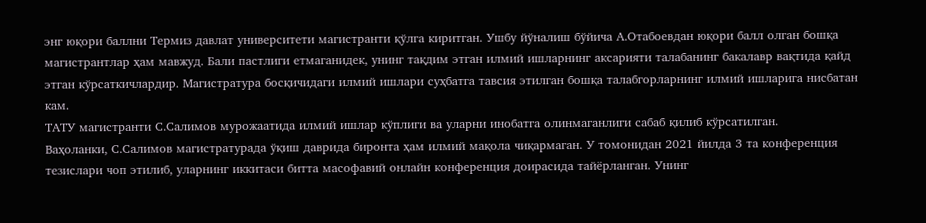энг юқори баллни Термиз давлат университети магистранти қўлга киритган. Ушбу йўналиш бўйича А.Отабоевдан юқори балл олган бошқа магистрантлар ҳам мавжуд. Бали пастлиги етмаганидек, унинг тақдим этган илмий ишларнинг аксарияти талабанинг бакалавр вақтида қайд этган кўрсаткичлардир. Магистратура босқичидаги илмий ишлари суҳбатга тавсия этилган бошқа талабгорларнинг илмий ишларига нисбатан кам.
ТАТУ магистранти С.Салимов мурожаатида илмий ишлар кўплиги ва уларни инобатга олинмаганлиги сабаб қилиб кўрсатилган.
Ваҳоланки, С.Салимов магистратурада ўқиш даврида биронта ҳам илмий мақола чиқармаган. У томонидан 2021 йилда 3 та конференция тезислари чоп этилиб, уларнинг иккитаси битта масофавий онлайн конференция доирасида тайёрланган. Унинг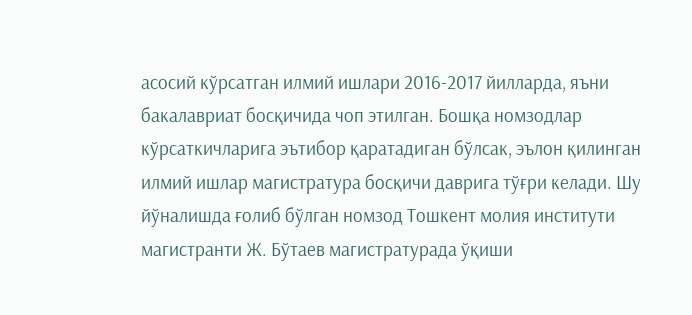асосий кўрсатган илмий ишлари 2016-2017 йилларда, яъни бакалавриат босқичида чоп этилган. Бошқа номзодлар кўрсаткичларига эътибор қаратадиган бўлсак, эълон қилинган илмий ишлар магистратура босқичи даврига тўғри келади. Шу йўналишда ғолиб бўлган номзод Тошкент молия институти магистранти Ж. Бўтаев магистратурада ўқиши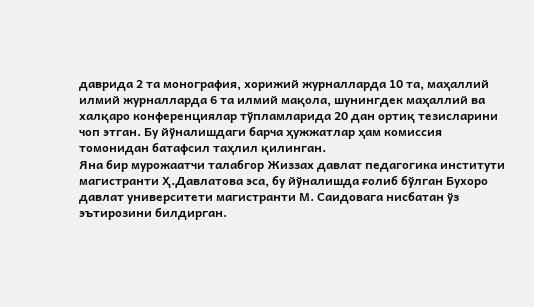даврида 2 та монография, хорижий журналларда 10 та, маҳаллий илмий журналларда 6 та илмий мақола, шунингдек маҳаллий ва халқаро конференциялар тўпламларида 20 дан ортиқ тезисларини чоп этган. Бу йўналишдаги барча ҳужжатлар ҳам комиссия томонидан батафсил таҳлил қилинган.
Яна бир мурожаатчи талабгор Жиззах давлат педагогика институти магистранти Ҳ.Давлатова эса, бу йўналишда ғолиб бўлган Бухоро давлат университети магистранти М. Саидовага нисбатан ўз эътирозини билдирган.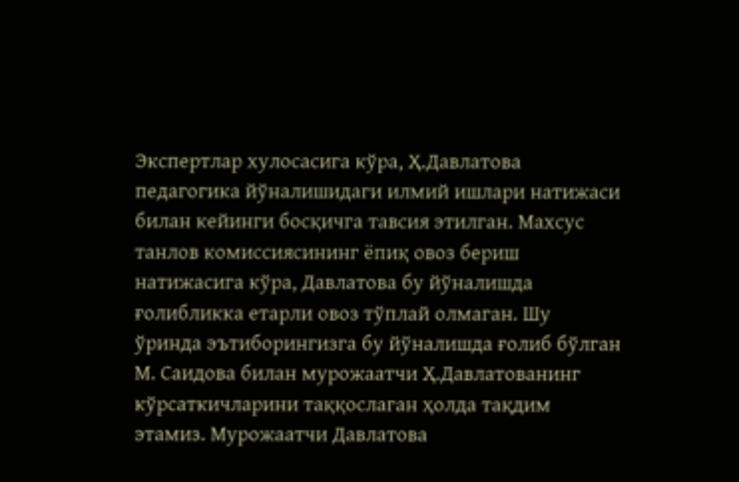Экспертлар хулосасига кўра, Ҳ.Давлатова педагогика йўналишидаги илмий ишлари натижаси билан кейинги босқичга тавсия этилган. Махсус танлов комиссиясининг ёпиқ овоз бериш натижасига кўра, Давлатова бу йўналишда ғолибликка етарли овоз тўплай олмаган. Шу ўринда эътиборингизга бу йўналишда ғолиб бўлган М. Саидова билан мурожаатчи Ҳ.Давлатованинг кўрсаткичларини таққослаган ҳолда тақдим этамиз. Мурожаатчи Давлатова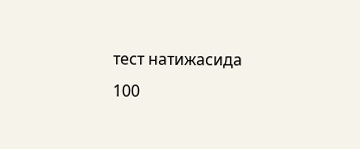тест натижасида 100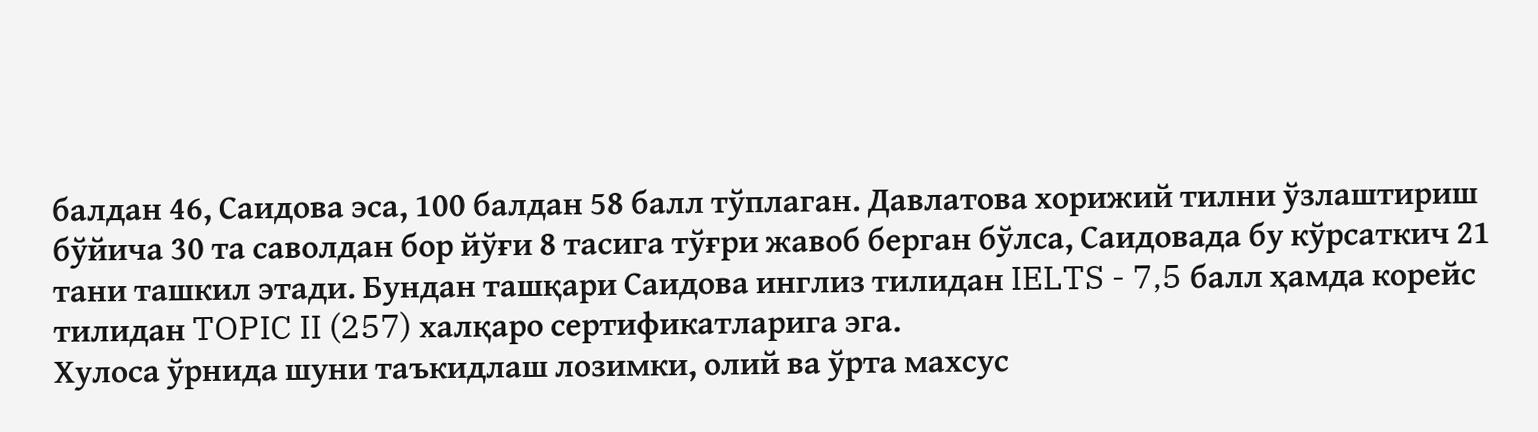балдан 46, Саидова эса, 100 балдан 58 балл тўплаган. Давлатова хорижий тилни ўзлаштириш бўйича 30 та саволдан бор йўғи 8 тасига тўғри жавоб берган бўлса, Саидовада бу кўрсаткич 21 тани ташкил этади. Бундан ташқари Саидова инглиз тилидан IELTS - 7,5 балл ҳамда корейс тилидан TOPIC II (257) халқаро сертификатларига эга.
Хулоса ўрнида шуни таъкидлаш лозимки, олий ва ўрта махсус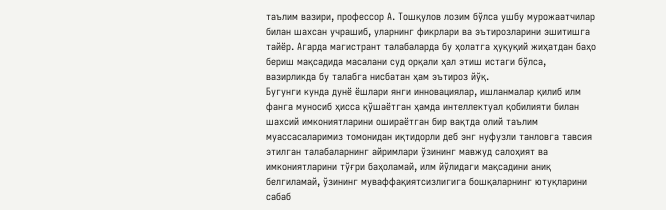таълим вазири, профессор А. Тошқулов лозим бўлса ушбу мурожаатчилар билан шахсан учрашиб, уларнинг фикрлари ва эътирозларини эшитишга тайёр. Агарда магистрант талабаларда бу ҳолатга ҳуқуқий жиҳатдан баҳо бериш мақсадида масалани суд орқали ҳал этиш истаги бўлса, вазирликда бу талабга нисбатан ҳам эътироз йўқ.
Бугунги кунда дунё ёшлари янги инновациялар, ишланмалар қилиб илм фанга муносиб ҳисса қўшаётган ҳамда интеллектуал қобилияти билан шахсий имкониятларини ошираётган бир вақтда олий таълим муассасаларимиз томонидан иқтидорли деб энг нуфузли танловга тавсия этилган талабаларнинг айримлари ўзининг мавжуд салоҳият ва имкониятларини тўғри баҳоламай, илм йўлидаги мақсадини аниқ белгиламай, ўзининг муваффақиятсизлигига бошқаларнинг ютуқларини сабаб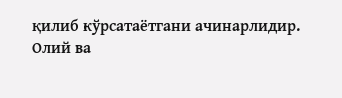қилиб кўрсатаётгани ачинарлидир.
Олий ва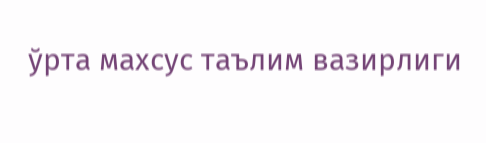ўрта махсус таълим вазирлиги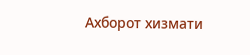Ахборот хизмати